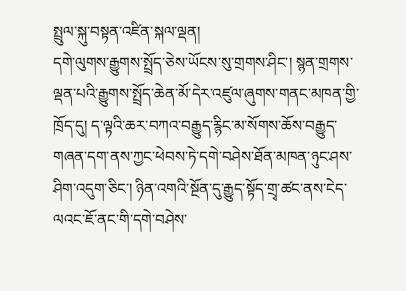སྤྲུལ་སྐུ་བསྟན་འཛིན་སྐལ་ལྡན།
དགེ་ལུགས་རྒྱུགས་སྤྲོད་ཅེས་ཡོངས་སུ་གྲགས་ཤིང་། སྙན་གྲགས་ལྡན་པའི་རྒྱུགས་སྤྲོད་ཆེན་མོ་དེར་འཛུལ་ཞུགས་གནང་མཁན་གྱི་ཁྲོད་དུ། ད་ལྟའི་ཆར་བཀའ་བརྒྱུད་རྙིང་མ་སོགས་ཆོས་བརྒྱུད་གཞན་དག་ནས་ཀྱང་ཕེབས་ཏེ་དགེ་བཤེས་ཐོན་མཁན་ཉུང་ཤས་ཤིག་འདུག་ཅིང་། ཉིན་འགའི་སྔོན་དུ་རྒྱུད་སྟོད་གྲྭ་ཚང་ནས་ངེད་ལའང་ཇོ་ནང་གི་དགེ་བཤེས་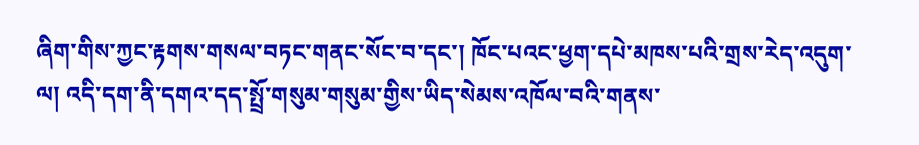ཞིག་གིས་ཀྱང་རྟགས་གསལ་བཏང་གནང་སོང་བ་དང་། ཁོང་པའང་ཕྱག་དཔེ་མཁས་པའི་གྲས་རེད་འདུག་ལ། འདི་དག་ནི་དགའ་དད་སྤྲོ་གསུམ་གསུམ་གྱིས་ཡིད་སེམས་འཁོལ་བའི་གནས་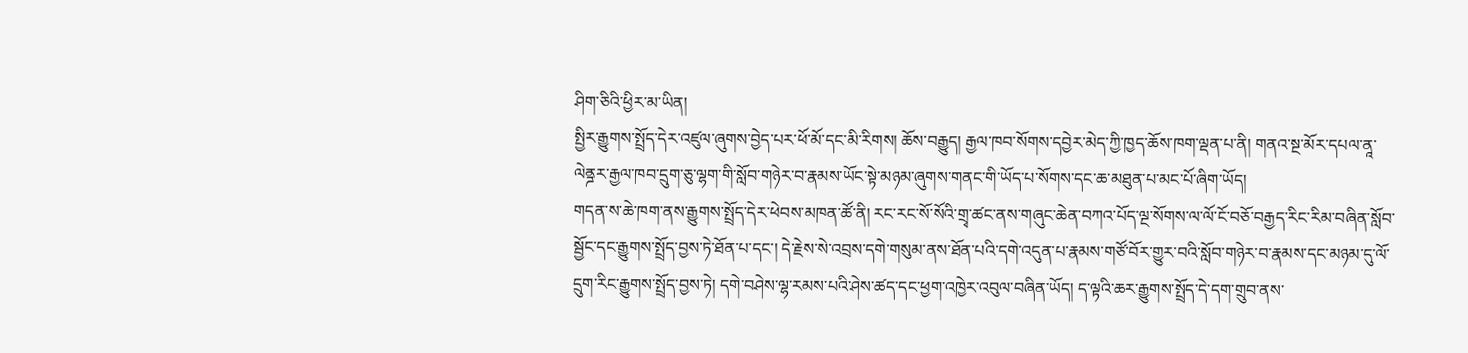ཤིག་ཅིའི་ཕྱིར་མ་ཡིན།
སྤྱིར་རྒྱུགས་སྤྲོད་དེར་འཛུལ་ཞུགས་བྱེད་པར་ཕོ་མོ་དང་མི་རིགས། ཆོས་བརྒྱུད། རྒྱལ་ཁབ་སོགས་དབྱེར་མེད་ཀྱི་ཁྱད་ཆོས་ཁག་ལྡན་པ་ནི། གནའ་སྔ་མོར་དཔལ་ནཱ་ལེནྜར་རྒྱལ་ཁབ་དྲུག་ཅུ་ལྷག་གི་སློབ་གཉེར་བ་རྣམས་ཡོང་སྟེ་མཉམ་ཞུགས་གནང་གི་ཡོད་པ་སོགས་དང་ཆ་མཐུན་པ་མང་པོ་ཞིག་ཡོད།
གདན་ས་ཆེ་ཁག་ནས་རྒྱུགས་སྤྲོད་དེར་ཕེབས་མཁན་ཚོ་ནི། རང་རང་སོ་སོའི་གྲྭ་ཚང་ནས་གཞུང་ཆེན་བཀའ་པོད་ལྔ་སོགས་ལ་ལོ་ངོ་བཅོ་བརྒྱད་རིང་རིམ་བཞིན་སློབ་སྦྱོང་དང་རྒྱུགས་སྤྲོད་བྱས་ཏེ་ཐོན་པ་དང་། དེ་རྗེས་སེ་འབྲས་དགེ་གསུམ་ནས་ཐོན་པའི་དགེ་འདུན་པ་རྣམས་གཙོ་བོར་གྱུར་བའི་སློབ་གཉེར་བ་རྣམས་དང་མཉམ་དུ་ལོ་དྲུག་རིང་རྒྱུགས་སྤྲོད་བྱས་ཏེ། དགེ་བཤེས་ལྷ་རམས་པའི་ཤེས་ཚད་དང་ཕྱག་འཁྱེར་འབུལ་བཞིན་ཡོད། ད་ལྟའི་ཆར་རྒྱུགས་སྤྲོད་དེ་དག་གྲུབ་ནས་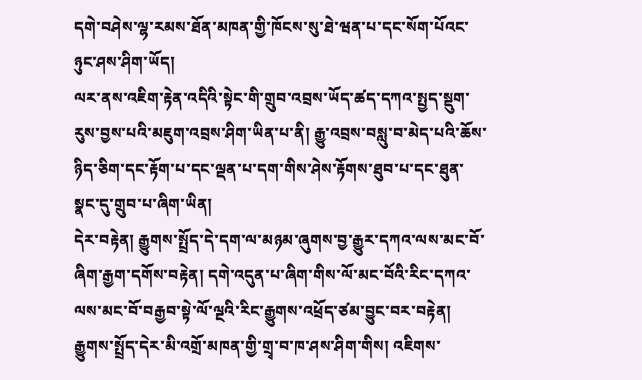དགེ་བཤེས་ལྷ་རམས་ཐོན་མཁན་གྱི་ཁོངས་སུ་ཐེ་ཝན་པ་དང་སོག་པོའང་ཉུང་ཤས་ཤིག་ཡོད།
ལར་ནས་འཇིག་རྟེན་འདིའི་སྟེང་གི་གྲུབ་འབྲས་ཡོད་ཚད་དཀའ་སྤྱད་སྡུག་རུས་བྱས་པའི་མཇུག་འབྲས་ཤིག་ཡིན་པ་ནི། རྒྱུ་འབྲས་བསླུ་བ་མེད་པའི་ཆོས་ཉིད་ཅིག་དང་རྟོག་པ་དང་ལྡན་པ་དག་གིས་ཤེས་རྟོགས་ཐུབ་པ་དང་ཐུན་སྣང་དུ་གྲུབ་པ་ཞིག་ཡིན།
དེར་བརྟེན། རྒྱུགས་སྤྲོད་དེ་དག་ལ་མཉམ་ཞུགས་བྱ་རྒྱུར་དཀའ་ལས་མང་བོ་ཞིག་རྒྱག་དགོས་བརྟེན། དགེ་འདུན་པ་ཞིག་གིས་ལོ་མང་བོའི་རིང་དཀའ་ལས་མང་བོ་བརྒྱབ་སྟེ་ལོ་ལྔའི་རིང་རྒྱུགས་འཕྲོད་ཙམ་བྱུང་བར་བརྟེན། རྒྱུགས་སྤྲོད་དེར་མི་འགྲོ་མཁན་གྱི་གྲྭ་བ་ཁ་ཤས་ཤིག་གིས། འཇིགས་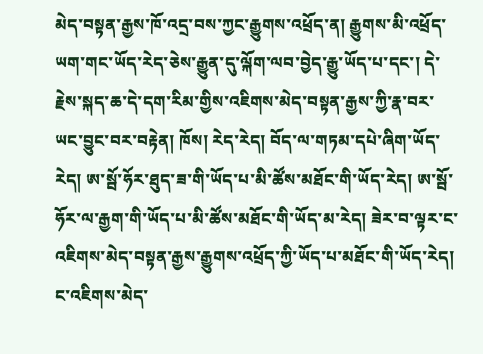མེད་བསྟན་རྒྱས་ཁོ་འདྲ་བས་ཀྱང་རྒྱུགས་འཕྲོད་ན། རྒྱུགས་མི་འཕྲོད་ཡག་གང་ཡོད་རེད་ཅེས་རྒྱུན་དུ་ལྐོག་ལབ་བྱེད་རྒྱུ་ཡོད་པ་དང་། དེ་རྗེས་སྐད་ཆ་དེ་དག་རིམ་གྱིས་འཇིགས་མེད་བསྟན་རྒྱས་ཀྱི་རྣ་བར་ཡང་བྱུང་བར་བརྟེན། ཁོས། རེད་རེད། བོད་ལ་གཏམ་དཔེ་ཞིག་ཡོད་རེད། ཨ་སྦོ་ཧོར་ཐུད་ཟ་གི་ཡོད་པ་མི་ཚོས་མཐོང་གི་ཡོད་རེད། ཨ་སྦོ་ཧོར་ལ་རྒྱག་གི་ཡོད་པ་མི་ཚོས་མཐོང་གི་ཡོད་མ་རེད། ཟེར་བ་ལྟར་ང་འཇིགས་མེད་བསྟན་རྒྱས་རྒྱུགས་འཕྲོད་ཀྱི་ཡོད་པ་མཐོང་གི་ཡོད་རེད། ང་འཇིགས་མེད་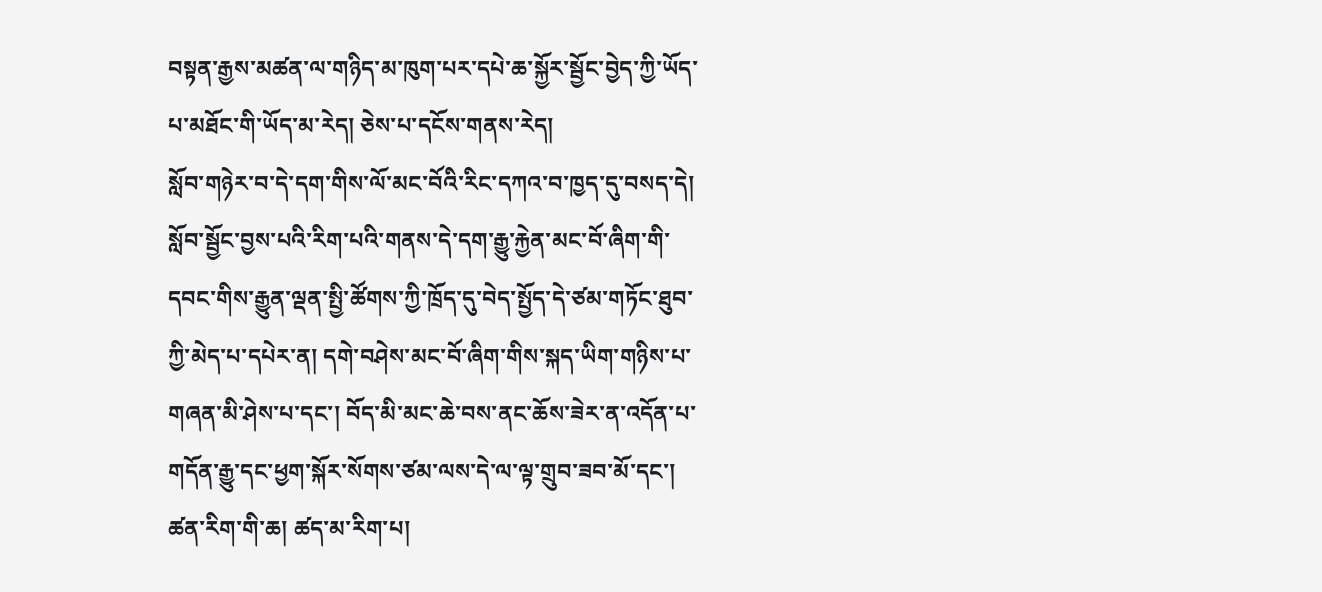བསྟན་རྒྱས་མཚན་ལ་གཉིད་མ་ཁུག་པར་དཔེ་ཆ་སྐྱོར་སྦྱོང་བྱེད་ཀྱི་ཡོད་པ་མཐོང་གི་ཡོད་མ་རེད། ཅེས་པ་དངོས་གནས་རེད།
སློབ་གཉེར་བ་དེ་དག་གིས་ལོ་མང་བོའི་རིང་དཀའ་བ་ཁྱད་དུ་བསད་དེ། སློབ་སྦྱོང་བྱས་པའི་རིག་པའི་གནས་དེ་དག་རྒྱུ་རྐྱེན་མང་བོ་ཞིག་གི་དབང་གིས་རྒྱུན་ལྡན་སྤྱི་ཚོགས་ཀྱི་ཁྲོད་དུ་བེད་སྤྱོད་དེ་ཙམ་གཏོང་ཐུབ་ཀྱི་མེད་པ་དཔེར་ན། དགེ་བཤེས་མང་བོ་ཞིག་གིས་སྐད་ཡིག་གཉིས་པ་གཞན་མི་ཤེས་པ་དང་། བོད་མི་མང་ཆེ་བས་ནང་ཆོས་ཟེར་ན་འདོན་པ་གདོན་རྒྱུ་དང་ཕྱག་སྐོར་སོགས་ཙམ་ལས་དེ་ལ་ལྟ་གྲུབ་ཟབ་མོ་དང་། ཚན་རིག་གི་ཆ། ཚད་མ་རིག་པ།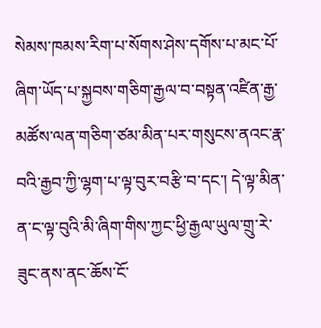སེམས་ཁམས་རིག་པ་སོགས་ཤེས་དགོས་པ་མང་པོ་ཞིག་ཡོད་པ་སྐྱབས་གཅིག་རྒྱལ་བ་བསྟན་འཛིན་རྒྱ་མཚོས་ལན་གཅིག་ཙམ་མིན་པར་གསུངས་ནའང་རྣ་བའི་རྒྱབ་ཀྱི་ལྷག་པ་ལྟ་བུར་བརྩི་བ་དང་། དེ་ལྟ་མིན་ན་ང་ལྟ་བུའི་མི་ཞིག་གིས་ཀྱང་ཕྱི་རྒྱལ་ཡུལ་གྲུ་རེ་ཟུང་ནས་ནང་ཆོས་ངོ་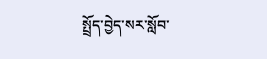སྤྲོད་བྱེད་སར་སློབ་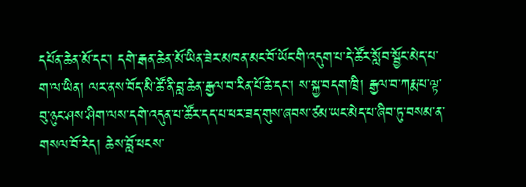དཔོན་ཆེན་མོ་དང་། དགེ་རྒན་ཆེན་མོ་ཡིན་ཟེར་མཁན་མང་བོ་ཡོང་གི་འདུག་པ་དེ་ཚོར་སློབ་སྦྱོང་མེད་པ་ག་ལ་ཡིན། ལར་ནས་བོད་མི་ཚོ་ནི་བླ་ཆེན་རྒྱལ་བ་རིན་པོ་ཆེ་དང་། ས་སྐྱ་བདག་ཁྲི། རྒྱལ་བ་ཀརྨ་པ་ལྟ་བུ་ཉུང་ཤས་ཤིག་ལས་དགེ་འདུན་པ་ཚོར་དད་པ་ཕར་ཟད་གུས་ཞབས་ཙམ་ཡང་མེད་པ་ཞིབ་ཏུ་བསམ་ན་གསལ་བོ་རེད། ཆེས་བློ་ཕངས་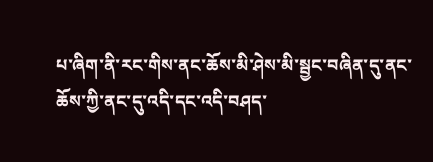པ་ཞིག་ནི་རང་གིས་ནང་ཆོས་མི་ཤེས་མི་སྦྱང་བཞིན་དུ་ནང་ཆོས་ཀྱི་ནང་དུ་འདི་དང་འདི་བཤད་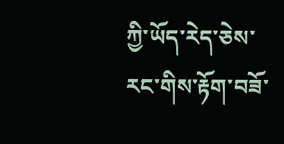ཀྱི་ཡོད་རེད་ཅེས་རང་གིས་རྟོག་བཟོ་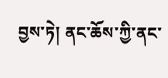བྱས་ཏེ། ནང་ཆོས་ཀྱི་ནང་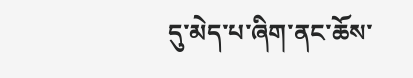དུ་མེད་པ་ཞིག་ནང་ཆོས་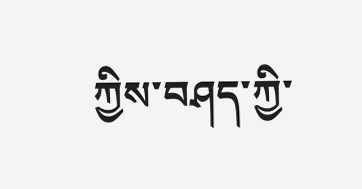ཀྱིས་བཤད་ཀྱི་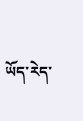ཡོད་རེད་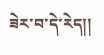ཟེར་བ་དེ་རེད།།